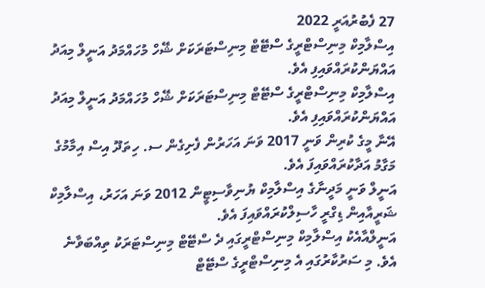27 ފެބުރުއަރީ 2022
އިސްލާމިކް މިނިސްޓްރީގެ ސްޓޭޓް މިނިސްޓަރަކަށް ޝޭހް މުހައްމަދު އަނީލް މިއަދު އައްޔަންކުރައްވައިފި އެވެ.
އިސްލާމިކް މިނިސްޓްރީގެ ސްޓޭޓް މިނިސްޓަރަކަށް ޝޭހް މުހައްމަދު އަނީލް މިއަދު އައްޔަންކުރައްވައިފި އެވެ.
އޭނާ މީގެ ކުރިން ވަނީ 2017 ވަނަ އަހަރުން ފެށިގެން ސ. ހިތަދޫ އިސް އިމާމުގެ މަގާމު އަދާކުރައްވައިފަ އެވެ.
އަނީލް ވަނީ މަދީނާގެ އިސްލާމިކް ޔުނިވާސިޓީން 2012 ވަނަ އަހަރު، އިސްލާމިކް ޝަރީއާއިން ޑިގްރީ ހާސިލްކުރައްވައިފަ އެވެ.
އަނީލްއާއެކު އިސްލާމިކް މިނިސްޓްރީގައި ދެ ސްޓޭޓް މިނިސްޓަރަކު ތިއްބަވާނެ އެވެ. މި ސަރުކާރުގައި އެ މިނިސްޓްރީގެ ސްޓޭޓް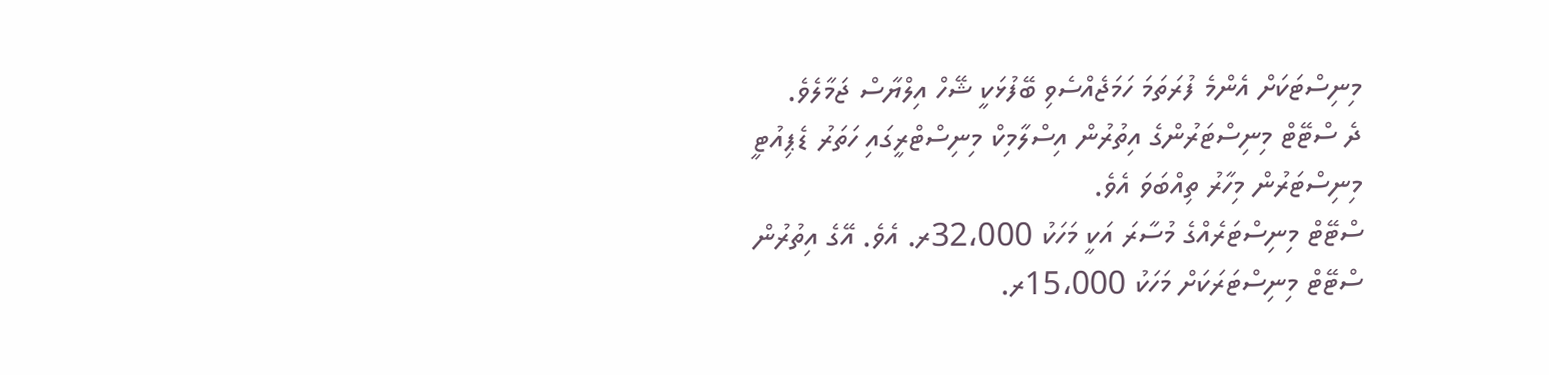މިނިސްޓަކަށް އެންމެ ފުރަތަމަ ހަމަޖެއްސެވި ބޭފުޅަކީ ޝޭހް އިލްޔާސް ޖަމާލެވެ.
ދެ ސްޓޭޓް މިނިސްޓަރުންގެ އިތުރުން އިސްލާމިކް މިނިސްޓްރީގައި ހަތަރު ޑެޕިއުޓީ މިނިސްޓަރުން މިހާރު ތިއްބަވަ އެވެ.
ސްޓޭޓް މިނިސްޓަރެއްގެ މުސާރަ އަކީ މަހަކު 32،000ރ. އެވެ. އޭގެ އިތުރުން ސްޓޭޓް މިނިސްޓަރަކަށް މަހަކު 15،000ރ.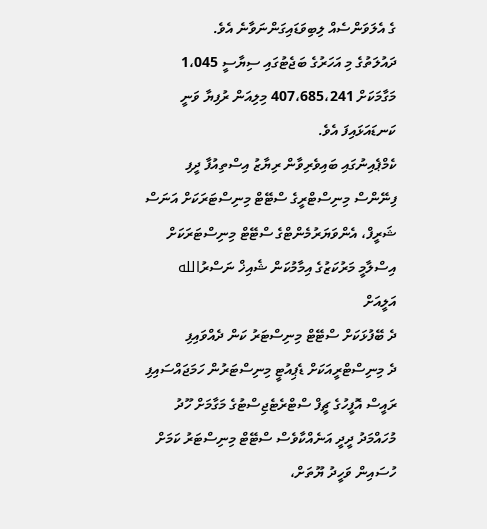ގެ އެލަވަންސެއް ލިބިވަޑައިގަންނަވާނެ އެވެ.
ދައުލަތުގެ މި އަހަރުގެ ބަޖެޓުގައި ސިޔާސީ 1،045 މަގާމަކަށް 407،685،241 މިލިއަން ރުފިޔާ ވަނީ ކަނޑައަޅައިފަ އެވެ.
ކެމްޕެއިނުގައި ބައިވެރިވާން ރިޔާޒު އިސްތިއުފާ ދީފި
ފިނޭންސް މިނިސްޓްރީގެ ސްޓޭޓް މިނިސްޓަރަކަށް އަނަސް
ޝަރީފް، އެންވަޔަރުމެންޓްގެ ސްޓޭޓް މިނިސްޓަރަކަށް
އިސްލާމީ މަރުކަޒުގެ އިމާމުކަން ޝެއިޚް ނަސްރުالله އަލީއަށް
ދެ ބޭފުޅަކަށް ސްޓޭޓް މިނިސްޓަރު ކަން ދެއްވައިފި
ދެ މިނިސްޓްރީއަކަށް ޑެޕިއުޓީ މިނިސްޓަރުން ހަމަޖައްސައިފި
ރައީސް އޮފީހުގެ ޗީފް ސްޓްރެޓެޖިސްޓުގެ މަގާމަށް ހޫދު
މުހައްމަދު ދީދީ އަނެއްކާވެސް ސްޓޭޓް މިނިސްޓަރު ކަމަށް
ހުސައިން ވަހީދު ޔޫތަށް،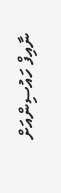ނާއިފް ހައުސިންއަށް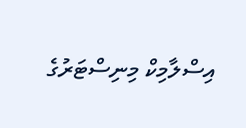އިސްލާމިކް މިނިސްޓަރުގެ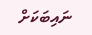ނައިބަކަށް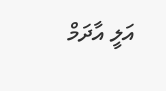އަލީ އާދަމް